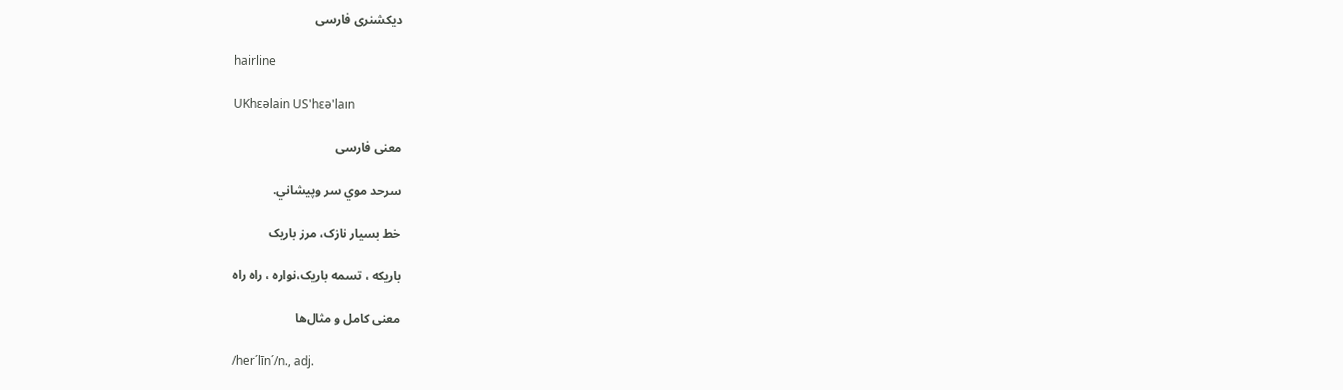دیکشنری فارسی

hairline

UKhɛəlain US'hɛə'laın

معنی فارسی

سرحد موي سر وپيشاني.

خط بسيار نازک، مرز باريک

باريکه ، تسمه باريک،نواره ، راه راه

معنی کامل و مثال‌ها

/her´līn´/n., adj.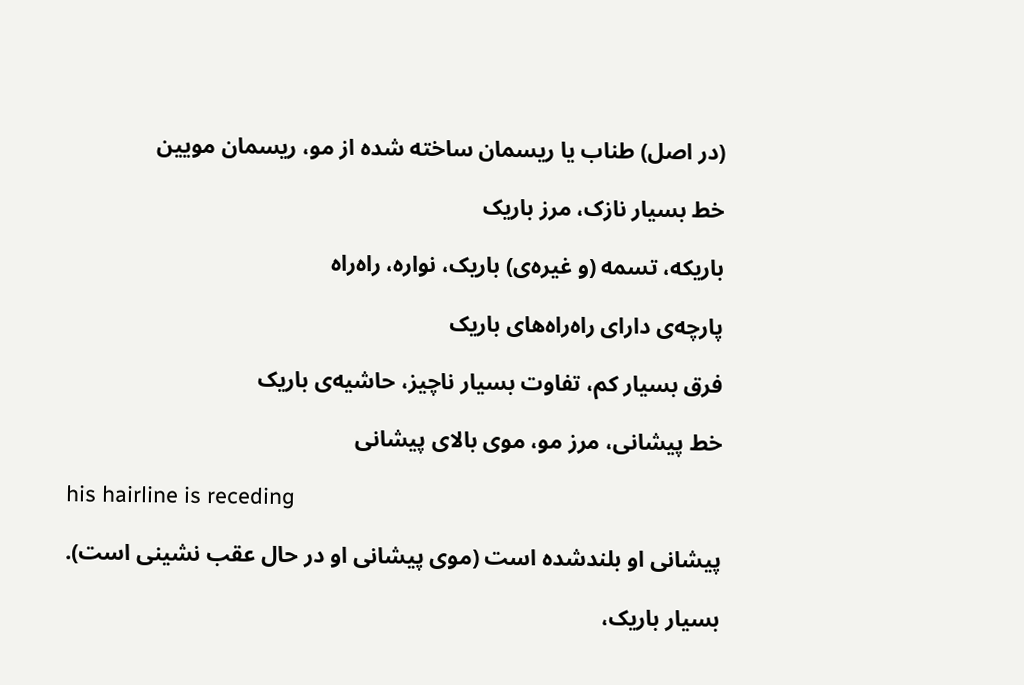(در اصل) طناب یا ریسمان ساخته شده از مو، ریسمان مویین

خط بسیار نازک، مرز باریک

باریکه، تسمه (و غیره‌ی) باریک، نواره، راه‌راه

پارچه‌ی دارای راه‌راه‌های باریک

فرق بسیار کم، تفاوت بسیار ناچیز، حاشیه‌ی باریک

خط پیشانی، مرز مو، موی بالای پیشانی

his hairline is receding

پیشانی او بلندشده است (موی پیشانی او در حال عقب نشینی است).

بسیار باریک،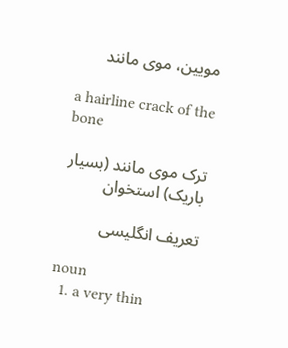مویین، موی مانند

a hairline crack of the bone

ترک موی مانند (بسیار باریک) استخوان

تعریف انگلیسی

noun
  1. a very thin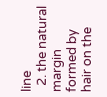line
  2. the natural margin formed by hair on the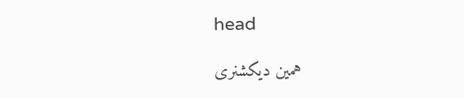head

همین دیکشنری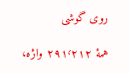روی گوشی

همهٔ ۲۹۱٬۲۱۲ واژه،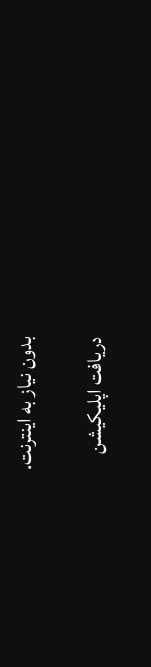بدون نیاز به اینترنت.

دریافت اپلیکیشن